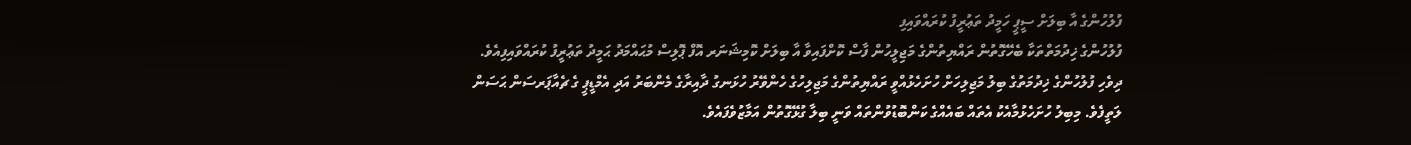ފުލުހުންގެ އާ ބިލަށް ސީޕީ ހަމީދު ތަޢުރީފު ކުރައްވައިފި
ފުލުހުންގެ ޚިދުމަތްތަކާ ބެހޭގޮތުން ރައްޔިތުންގެ މަޖިލީހުން ފާސް ކޮށްފައިވާ އާ ބިލަށް ކޮމިޝަނަރ އޮފް ޕޮލިސް މުޙައްމަދު ޙަމީދު ތަޢުރީފު ކުރައްވައިފިއެވެ.
ދިވެހި ފުލުހުންގެ ޚިދުމަތުގެ ބިލު މަޖިލިހަށް ހުށަހެޅުއްވީ ރައްޔިތުންގެ މަޖިލިހުގެ ހެންވޭރު ހުޅަނގު ދާއިރާގެ މެންބަރު އަދި އެމްޑީޕީ ގެ ޗެއާޕަރސަން ޙަސަން ލަތީފެވެ. މިބިލު ހުށަހެޅުމާއެކު އެތައް ބައެއްގެ ކަންބޮޑުވުންތައް ވަނީ ބިލާ ގުޅޭގޮތުން އަމާޒުވެފައެވެ.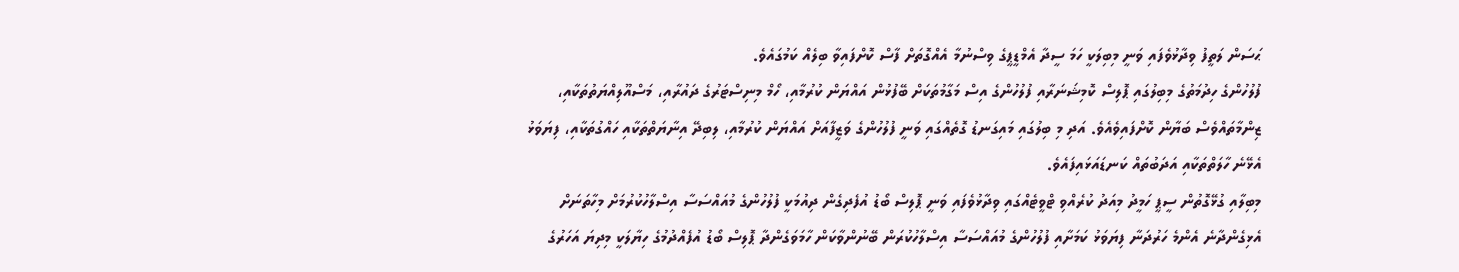ޙަސަން ލަތީފު ވިދާޅުވެފައި ވަނީ މިބިލަކީ ހަމަ ސީދާ އެމްޑީޕީގެ ވިސްނުމާ އެއްގޮތަށް ފާސް ކޮށްފައިވާ ބިލެއް ކަމުގައެވެ.
ފުލުހުންގެ ހިދުމަތުގެ މިބިލުގައި ޕޮލިސް ކޮމިޝަނަރާއި ފުލުހުންގެ އިސް މަގާމުތަކަށް ބޭފުޅުން އައްޔަން ކުރުމާއި، ހޯމް މިނިސްޓަރުގެ ދައުރާއި، މަސްއޫލިއްޔަތުތަކާއި، ޒިންމާތައްވެސް ބަޔާން ކޮށްފައިވެއެވެ. އަދި މި ބިލުގައި މައިގަނޑު ގޮތެއްގައި ވަނީ ފުލުހުންގެ ވަޒީފާއަށް އައްޔަން ކުރުމާއި، ލިބިދޭ އިނާޔަތްތަކާއި ހައްގުތަކާއި، ފިޔަވަޅު އެޅޭނެ ހާލަތްތަކާއި އަދަބުތައް ކަނޑައަޅައިފައެވެ.
މިބިލާއި ގުޅޭގޮތުން ސީޕީ ހަމީދު މިއަދު ކުރެއްވި ޓްވީޓެއްގައި ވިދާޅުވެފައި ވަނީ ޕޮލިސް ބޯޑު އުފެދިގެން ދިއުމަކީ ފުލުހުންގެ މުއައްސަސާ އިސްލާހުކުރުމަށް މިހާތަނަށް އެޅިގެންދާނެ އެންމެ ހަރުދަނާ ފިޔަވަޅު ކަމަށާއި ފުލުހުންގެ މުއައްސަސާ އިސްލާހުކުރަން ބޭނުންވާކަން ހާމަވަގެންދާ ޕޮލިސް ބޯޑު އުފެއްދުމުގެ ހިޔާލަކީ މިދިޔަ އަހަރުގެ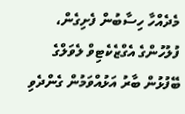މެދެއްހާ ހިސާބުން ފެށިގެން، ފުލުހުންގެ އެގްޒެކެޓިވް ލެވަލްގެ ބޭފުޅުން ބާރު އަޅުއްވަމުން ގެންދެވި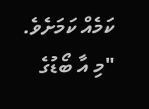ކަމެއް ކަމަށެވެ.
"މި އާ ބޯޑުގެ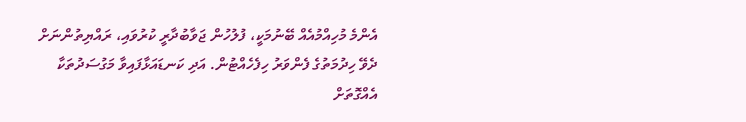އެންމެ މުހިއްމުއެއް ބޭނުމަކީ، ފުލުހުން ޖަވާބުދާރީ ކުރުވައި، ރައްޔިތުންނަށް ދެވޭ ހިދުމަތުގެ ފެންވަރު ހިފެހެއްޓުން. އަދި ކަނޑައަޅާފައިވާ މަގުސަދުތަކާ އެއްގޮތަށް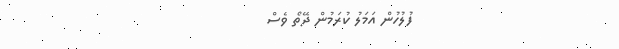ފުލުހުން އަމަލު ކުރަމުން ދޭތޯ ވެސް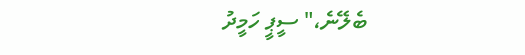ބެލޭނެ،" ސީޕީ ހަމީދު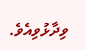ވިދާޅުވިއެވެ.